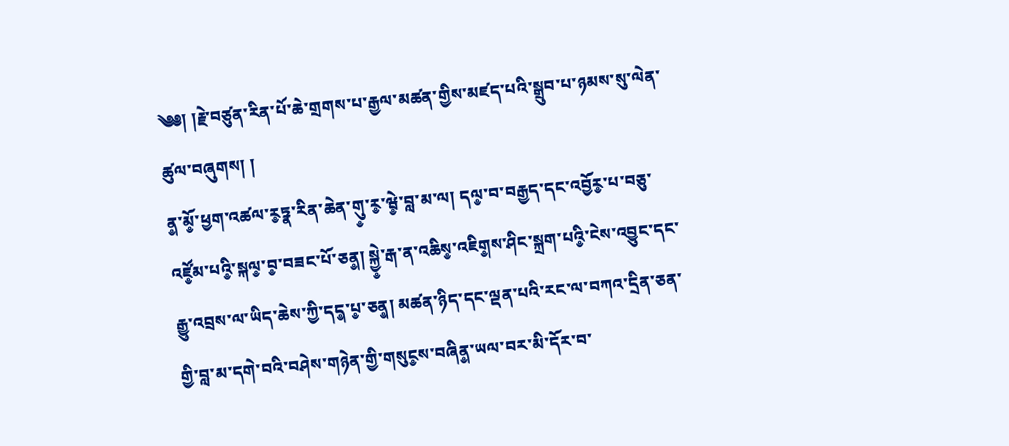༄༅། །རྗེ་བཙུན་རིན་པོ་ཆེ་གྲགས་པ་རྒྱལ་མཚན་གྱིས་མཛད་པའི་སྒྲུབ་པ་ཉམས་སུ་ལེན་ཚུལ་བཞུགས། །
ན༵་མོ༵་ཕྱག་འཚལ་ར༵ཏྣ་རིན་ཆེན་གུ༵་ར༵་ཝེ༵་བླ་མ་ལ། དལ༵་བ་བརྒྱད་དང་འབྱོར༵་པ་བཅུ་འཛོ༵མ་པའི༵་སྐལ༵་བ༵་བཟང་པོ་ཅན༵། སྐྱེ༵་རྒ་ན་འཆིས༵་འཇིག༵ས་ཤིང་སྐྲག་པའི༵་ངེས་འབྱུང་དང་རྒྱུ་འབྲས་ལ་ཡིད་ཆེས་ཀྱི་དད༵་པ༵་ཅན༵། མཚན་ཉིད་དང་ལྡན་པའི་རང་ལ་བཀའ་དྲིན་ཅན་གྱི་བླ་མ་དགེ་བའི་བཤེས་གཉེན་གྱི་གསུང༵ས་བཞིན༵་ཡལ་བར་མི་དོར་བ་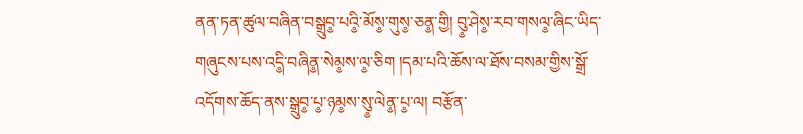ནན་ཏན་ཚུལ་བཞིན་བསྒྲུབ༵་པའི༵་མོས༵་གུས༵་ཅན༵་གྱི། བུ༵་ཤེས༵་རབ་གསལ༵་ཞིང་ཡིད་གཞུངས་པས་འདི༵་བཞིན༵་སེམ༵ས་ལ༵་ཅིག །དམ་པའི་ཆོས་ལ་ཐོས་བསམ་གྱིས་སྒྲོ་འདོགས་ཆོད་ནས་སྒྲུབ༵་པ༵་ཉམ༵ས་སུ༵་ལེན༵་པ༵་ལ། བརྩོན་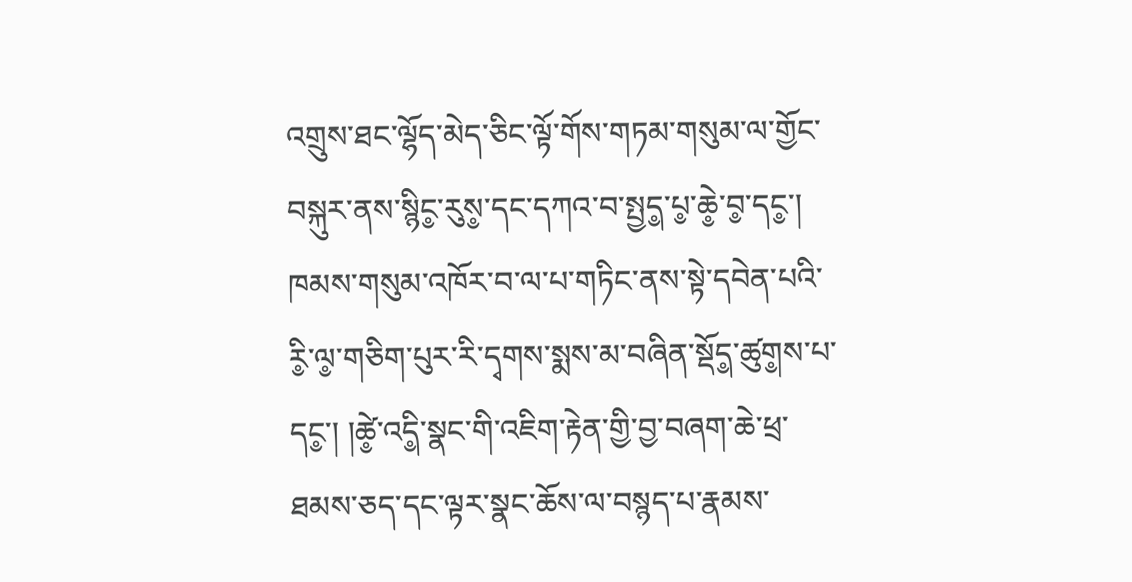འགྲུས་ཐང་ལྷོད་མེད་ཅིང་ལྟོ་གོས་གཏམ་གསུམ་ལ་གྱོང་བསྐུར་ནས་སྙིང༵་རུས༵་དང་དཀའ་བ་སྤྱད༵་པ༵་ཆེ༵་བ༵་དང༵་། ཁམས་གསུམ་འཁོར་བ་ལ་པ་གཏིང་ནས་སྟེ་དབེན་པའི་རི༵་ལ༵་གཅིག་པུར་རི་དྭགས་སྨས་མ་བཞིན་སྡོད༵་ཚུག༵ས་པ་དང༵་། །ཚེ༵་འདི༵་སྣང་གི་འཇིག་རྟེན་གྱི་བྱ་བཞག་ཆེ་ཕྲ་ཐམས་ཅད་དང་ལྟར་སྣང་ཆོས་ལ་བསྙད་པ་རྣམས་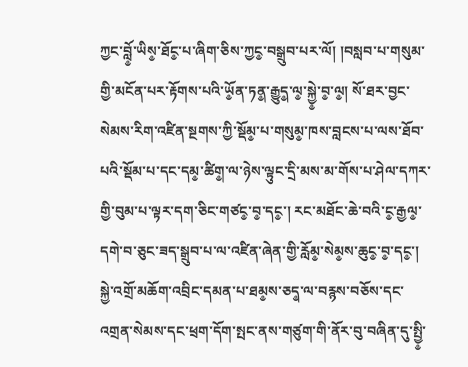ཀྱང་བློ༵་ཡིས༵་ཐོང༵་པ་ཞིག་ཅིས་ཀྱང༵་བསྒྲུབ་པར་ལོ། །བསླབ་པ་གསུམ་གྱི་མངོན་པར་རྟོགས་པའི་ཡོ༵ན་ཏན༵་རྒྱུད༵་ལ༵་སྐྱེ༵་བ༵་ལ༵། སོ་ཐར་བྱང་སེམས་རིག་འཛིན་སྔགས་ཀྱི་སྡོམ༵་པ་གསུམ༵་ཁས་བླངས་པ་ལས་ཐོབ་པའི་སྡོམ་པ་དང་དམ༵་ཚིག༵་ལ་ཉེས་ལྟུང་དྲི་མས་མ་གོས་པ་ཤེལ་དཀར་གྱི་བུམ་པ་ལྟར་དག་ཅིང་གཙང༵་བ༵་དང༵་། རང་མཐོང་ཆེ་བའི་ང༵་རྒྱལ༵་དགེ་བ་ཅུང་ཟད་སྒྲུབ་པ་ལ་འཛིན་ཞེན་གྱི་རློམ༵་སེམ༵ས་ཆུང༵་བ༵་དང༵་། སྐྱེ་འགྲོ་མཆོག་འབྲིང་དམན་པ་ཐམ༵ས་ཅད༵་ལ་བརྙས་བཅོས་དང་འགྲན་སེམས་དང་ཕྲག་དོག་སྤང་ནས་གཙུག་གི་ནོར་བུ་བཞིན་དུ་སྤྱི༵་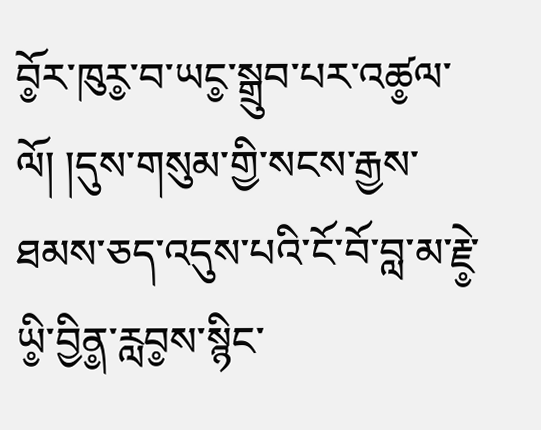བོ༵ར་ཁུར༵་བ་ཡང༵་སྒྲུབ་པར་འཚ༵ལ་ལོ། །དུས་གསུམ་གྱི་སངས་རྒྱས་ཐམས་ཅད་འདུས་པའི་ངོ་བོ་བླ་མ་རྗེ༵་ཡི༵་བྱིན༵་རླབ༵ས་སྙིང་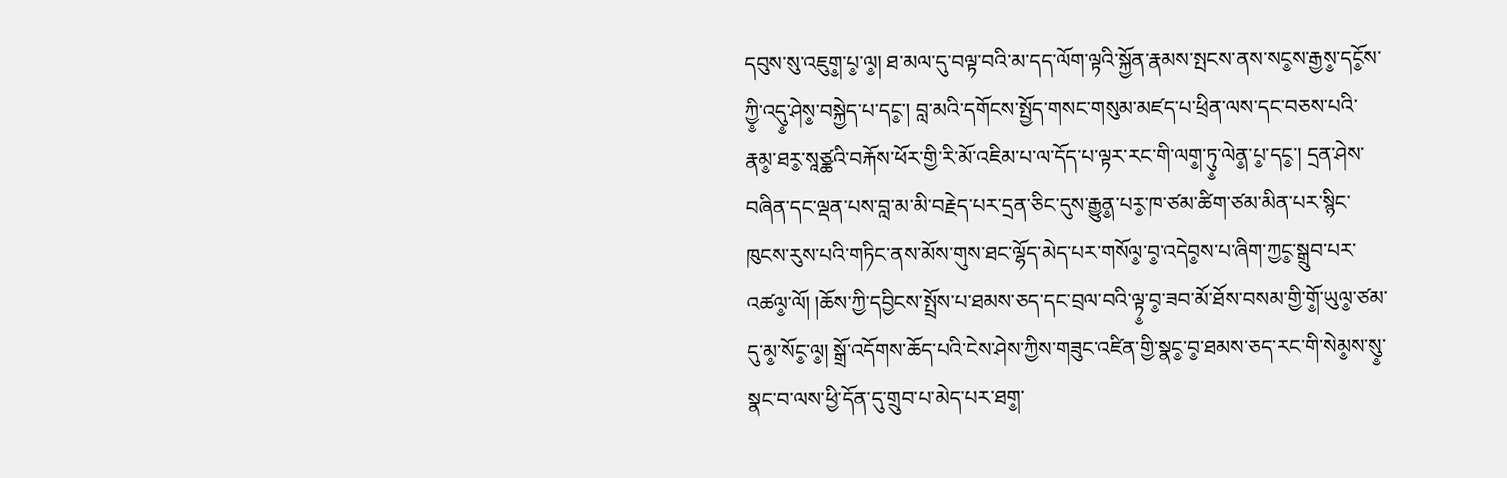དབུས་སུ་འཇུག༵་པ༵་ལ༵། ཐ་མལ་དུ་བལྟ་བའི་མ་དད་ལོག་ལྟའི་སྐྱོན་རྣམས་སྤངས་ནས་སང༵ས་རྒྱས༵་དངོ༵ས་ཀྱི༵་འདུ༵་ཤེས༵་བསྐྱེད་པ་དང༵་། བླ་མའི་དགོངས་སྤྱོད་གསང་གསུམ་མཛད་པ་ཕྲིན་ལས་དང་བཅས་པའི་རྣམ༵་ཐར༵་སཱཙྪའི་བརྐོས་ཕོར་གྱི་རི་མོ་འཇིམ་པ་ལ་དོད་པ་ལྟར་རང་གི་ལག༵་ཏུ༵་ལེན༵་པ༵་དང༵་། དྲན་ཤེས་བཞིན་དང་ལྡན་པས་བླ་མ་མི་བརྗེད་པར་དྲན་ཅིང་དུས་རྒྱུན༵་པར༵་ཁ་ཙམ་ཚིག་ཙམ་མིན་པར་སྙིང་ཁུངས་རུས་པའི་གཏིང་ནས་མོས་གུས་ཐང་ལྷོད་མེད་པར་གསོལ༵་བ༵་འདེབ༵ས་པ་ཞིག་ཀྱང༵་སྒྲུབ་པར་འཚལ༵་ལོ། །ཆོས་ཀྱི་དབྱིངས་སྤྲོས་པ་ཐམས་ཅད་དང་བྲལ་བའི་ལྟ༵་བ༵་ཟབ་མོ་ཐོས་བསམ་གྱི་གོ༵་ཡུལ༵་ཙམ་དུ་མ༵་སོང༵་ལ༵། སྒྲོ་འདོགས་ཆོད་པའི་ངེས་ཤེས་ཀྱིས་གཟུང་འཛིན་གྱི་སྣང༵་བ༵་ཐམས་ཅད་རང་གི་སེམ༵ས་སུ༵་སྣང་བ་ལས་ཕྱི་དོན་དུ་གྲུབ་པ་མེད་པར་ཐག༵་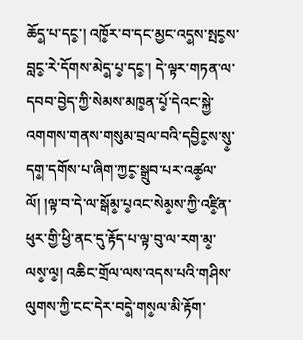ཆོད༵་པ་དང༵་། འཁོ༵ར་བ་དང་མྱང་འད༵ས་སྤང༵ས་བླང༵་རེ་དོགས་མེད༵་པ༵་དང༵་། དེ་ལྟར་གཏན་ལ་དབབ་བྱེད་ཀྱི་སེམས་མཁ༵ན་པོ༵་དེའང་སྐྱེ་འགགས་གནས་གསུམ་བྲལ་བའི་དབྱིང༵ས་སུ༵་དག༵་དགོས་པ་ཞིག་ཀྱང༵་སྒྲུབ་པར་འཚ༵ལ་ལོ། །ལྟ་བ་དེ་ལ་སྒོམ༵་པ༵འང་སེམ༵ས་ཀྱི་འཛི༵ན་ཕུར་གྱི་ཕྱི་ནང་དུ་རྟོད་པ་ལྟ་བུ་ལ་རག་མ༵་ལས༵་ལ༵། འཆིང་གྲོལ་ལས་འདས་པའི་གཤིས་ལུགས་ཀྱི་ངང་དེར་བདེ༵་གས༵ལ་མི་རྟོག་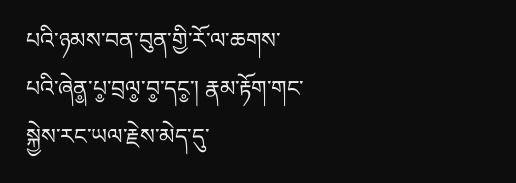པའི་ཉམས་བན་བུན་གྱི་རོ་ལ་ཆགས་པའི་ཞེན༵་པ༵་བྲལ༵་བ༵་དང༵་། རྣམ་རྟོག་གང་སྐྱེས་རང་ཡལ་རྗེས་མེད་དུ་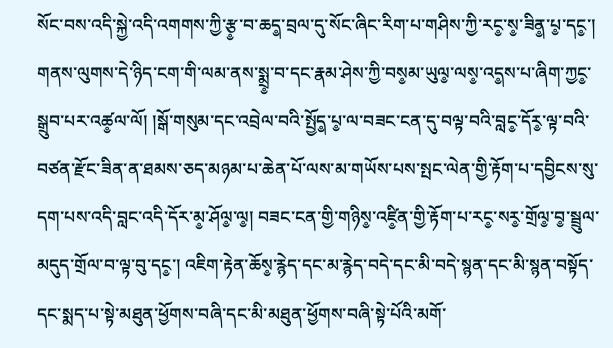སོང་བས་འདི་སྐྱེ་འདི་འགགས་ཀྱི་རྩ༵་བ་ཆད༵་བྲལ་དུ་སོང་ཞིང་རིག་པ་གཤིས་ཀྱི་རང༵་ས༵་ཟིན༵་པ༵་དང༵་། གནས་ལུགས་དེ་ཉིད་ངག་གི་ལམ་ནས་སྨྲ༵་བ་དང་རྣམ་ཤེས་ཀྱི་བས༵མ་ཡུལ༵་ལས༵་འད༵ས་པ་ཞིག་ཀྱང༵་སྒྲུབ་པར་འཚ༵ལ་ལོ། །སྒོ་གསུམ་དང་འབྲེལ་བའི་སྤྱོད༵་པ༵་ལ་བཟང་ངན་དུ་བལྟ་བའི་བླང༵་དོར༵་ལྟ་བའི་བཙན་རྫོང་ཟིན་ན་ཐམས་ཅད་མཉམ་པ་ཆེན་པོ་ལས་མ་གཡོས་པས་སྤང་ལེན་གྱི་རྟོག་པ་དབྱིངས་སུ་དག་པས་འདི་བླང་འདི་དོར་མ༵་ཤོལ༵་ལ༵། བཟང་ངན་གྱི་གཉིས༵་འཛི༵ན་གྱི་རྟོག་པ་རང༵་སར༵་གྲོལ༵་བ༵་སྦྲུལ་མདུད་གྲོལ་བ་ལྟ་བུ་དང༵་། འཇིག་རྟེན་ཆོས༵་རྙེད་དང་མ་རྙེད་བདེ་དང་མི་བདེ་སྙན་དང་མི་སྙན་བསྟོད་དང་སྨད་པ་སྟེ་མཐུན་ཕྱོགས་བཞི་དང་མི་མཐུན་ཕྱོགས་བཞི་སྟེ་པོའི་མགོ་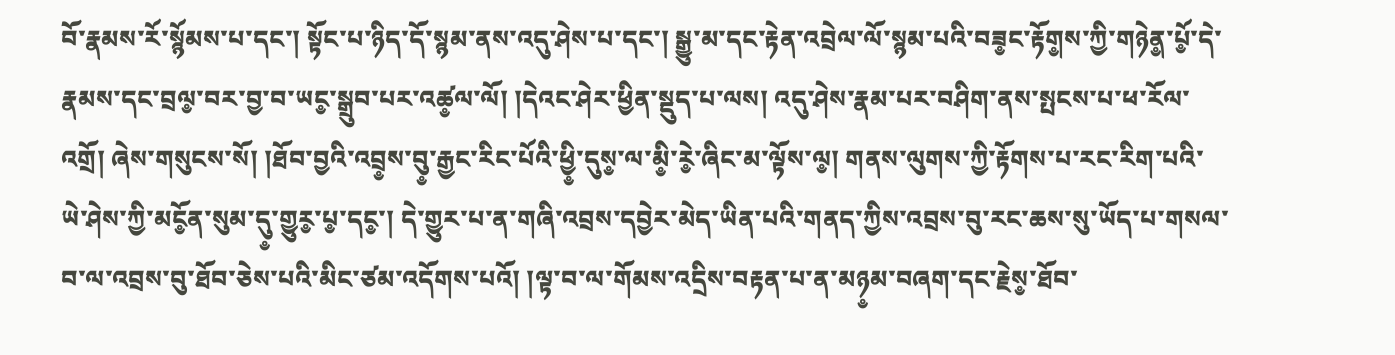བོ་རྣམས་རོ་སྙོམས་པ་དང་། སྟོང་པ་ཉིད་དོ་སྙམ་ནས་འདུ་ཤེས་པ་དང་། སྒྱུ་མ་དང་རྟེན་འབྲེལ་ལོ་སྙམ་པའི་བཟ༵ང་རྟོག༵ས་ཀྱི་གཉེན༵་པོ༵་དེ་རྣམས་དང་བྲལ༵་བར་བྱ་བ་ཡང༵་སྒྲུབ་པར་འཚ༵ལ་ལོ། །དེའང་ཤེར་ཕྱིན་སྡུད་པ་ལས། འདུ་ཤེས་རྣམ་པར་བཤིག་ནས་སྤངས་པ་ཕ་རོལ་འགྲོ། ཞེས་གསུངས་སོ། །ཐོབ་བྱའི་འབྲ༵ས་བུ༵་རྒྱང་རིང་པོའི་ཕྱི༵་དུས༵་ལ་མི༵་རེ༵་ཞིང་མ་ལྟོས་ལ༵། གནས་ལུགས་ཀྱི་རྟོགས་པ་རང་རིག་པའི་ཡེ་ཤེས་ཀྱི་མངོ༵ན་སུམ་དུ༵་གྱུར༵་པ༵་དང༵་། དེ་གྱུར་པ་ན་གཞི་འབྲས་དབྱེར་མེད་ཡིན་པའི་གནད་ཀྱིས་འབྲས་བུ་རང་ཆས་སུ་ཡོད་པ་གསལ་བ་ལ་འབྲས་བུ་ཐོབ་ཅེས་པའི་མིང་ཙམ་འདོགས་པའོ། །ལྟ་བ་ལ་གོམས་འདྲིས་བརྟན་པ་ན་མཉ༵མ་བཞག་དང་རྗེས༵་ཐོབ་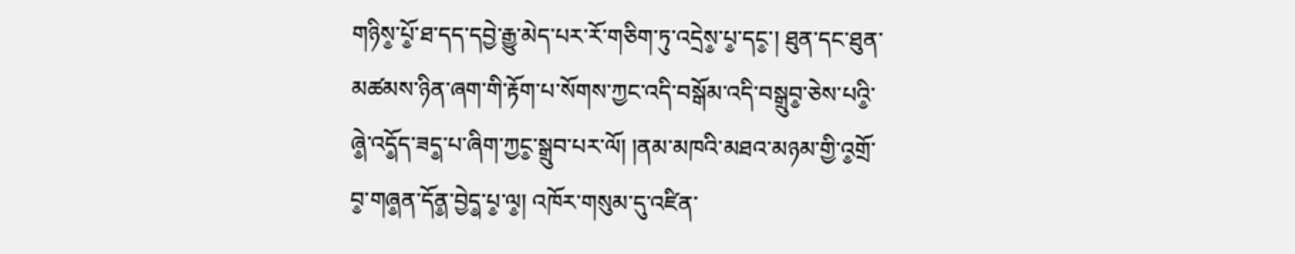གཉིས༵་པོ༵་ཐ་དད་དབྱེ་རྒྱུ་མེད་པར་རོ་གཅིག་ཏུ་འདྲེས༵་པ༵་དང༵་། ཐུན་དང་ཐུན་མཚམས་ཉིན་ཞག་གི་རྟོག་པ་སོགས་ཀྱང་འདི་བསྒོམ་འདི་བསྒྲུབ༵་ཅེས་པའི༵་ཞེ༵་འདོ༵ད་ཟད༵་པ་ཞིག་ཀྱང༵་སྒྲུབ་པར་ལོ། །ནམ་མཁའི་མཐའ་མཉམ་གྱི་འ༵གྲོ་བ༵་གཞ༵ན་དོན༵་བྱེད༵་པ༵་ལ༵། འཁོར་གསུམ་དུ་འཛིན་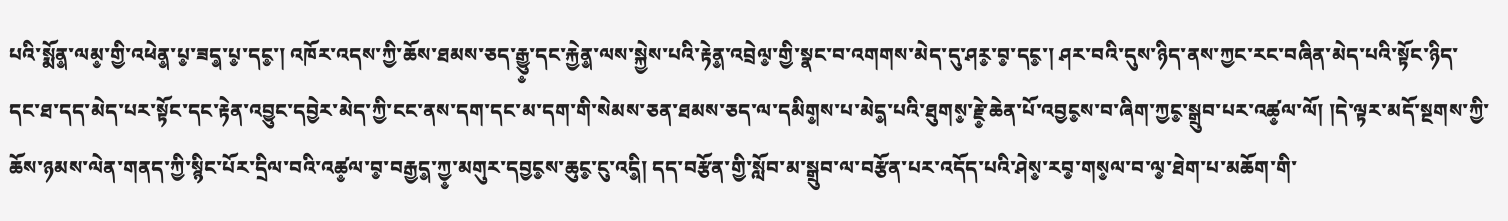པའི་སྨོན༵་ལམ༵་གྱི་འཕེན༵་པ༵་ཟད༵་པ༵་དང༵་། འཁོར་འདས་ཀྱི་ཆོས་ཐམས་ཅད་རྒྱུ༵་དང་རྐྱེན༵་ལས་སྐྱེས་པའི་རྟེན༵་འབྲེལ༵་གྱི་སྣང་བ་འགགས་མེད་དུ་ཤར༵་བ༵་དང༵་། ཤར་བའི་དུས་ཉིད་ནས་ཀྱང་རང་བཞིན་མེད་པའི་སྟོང་ཉིད་དང་ཐ་དད་མེད་པར་སྟོང་དང་རྟེན་འབྱུང་དབྱེར་མེད་ཀྱི་ངང་ནས་དག་དང་མ་དག་གི་སེམས་ཅན་ཐམས་ཅད་ལ་དམིག༵ས་པ་མེད༵་པའི་ཐུགས༵་རྗེ༵་ཆེན་པོ་འབྱང༵ས་བ་ཞིག་ཀྱང༵་སྒྲུབ་པར་འཚ༵ལ་ལོ། །དེ་ལྟར་མདོ་སྔགས་ཀྱི་ཆོས་ཉམས་ལེན་གནད་ཀྱི་སྙིང་པོར་དྲིལ་བའི་འཚ༵ལ་བ༵་བརྒྱད༵་ཀྱ༵་མགུར་དབྱང༵ས་ཆུང༵་ངུ་འདི༵། དད་བརྩོན་གྱི་སློབ་མ་སྒྲུབ་ལ་བརྩོན་པར་འདོད་པའི་ཤེས༵་རབ༵་གས༵ལ་བ་ལ༵་ཐེག་པ་མཆོག་གི་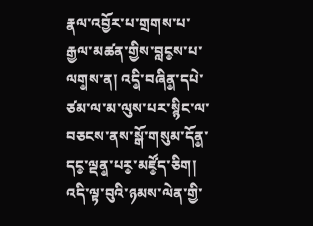རྣལ་འབྱོར་པ་གྲགས་པ་རྒྱལ་མཚན་གྱིས་བླང༵ས་པ་ལག༵ས་ན། འདི༵་བཞིན༵་དཔེ་ཙམ་ལ་མ་ལུས་པར་སྙིང་ལ་བཅངས་ནས་སྒོ་གསུམ་དོན༵་དང༵་ལྡན༵་པར༵་མཛོ༵ད་ཅིག། འདི་ལྟ་བུའི་ཉམས་ལེན་གྱི་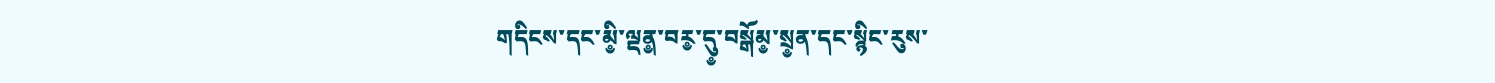གདིངས་དང་མི༵་ལྡན༵་བར༵་དུ༵་བསྒོམ༵་སྲ༵ན་དང་སྙིང་རུས་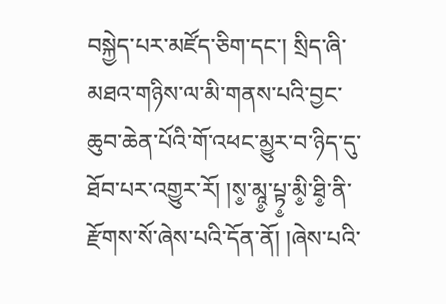བསྐྱེད་པར་མཛོད་ཅིག་དང་། སྲིད་ཞི་མཐའ་གཉིས་ལ་མི་གནས་པའི་བྱང་ཆུབ་ཆེན་པོའི་གོ་འཕང་མྱུར་བ་ཉིད་དུ་ཐོབ་པར་འགྱུར་རོ། །ས༵་མཱ༵་པྟ༵་མི༵་ཐི༵་ནི་རྫོགས་སོ་ཞེས་པའི་དོན་ནོ། །ཞེས་པའི་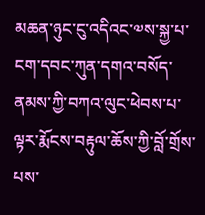མཆན་ཉུང་ངུ་འདིའང་༧ས་སྐྱ་པ་ངག་དབང་ཀུན་དགའ་བསོད་ནམས་ཀྱི་བཀའ་ལུང་ཕེབས་པ་ལྟར་རྨོངས་བརྟུལ་ཆོས་ཀྱི་བློ་གྲོས་པས་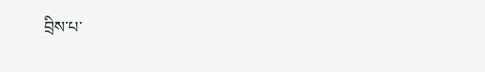བྲིས་པ་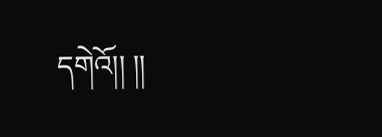དགེའོ།། །།